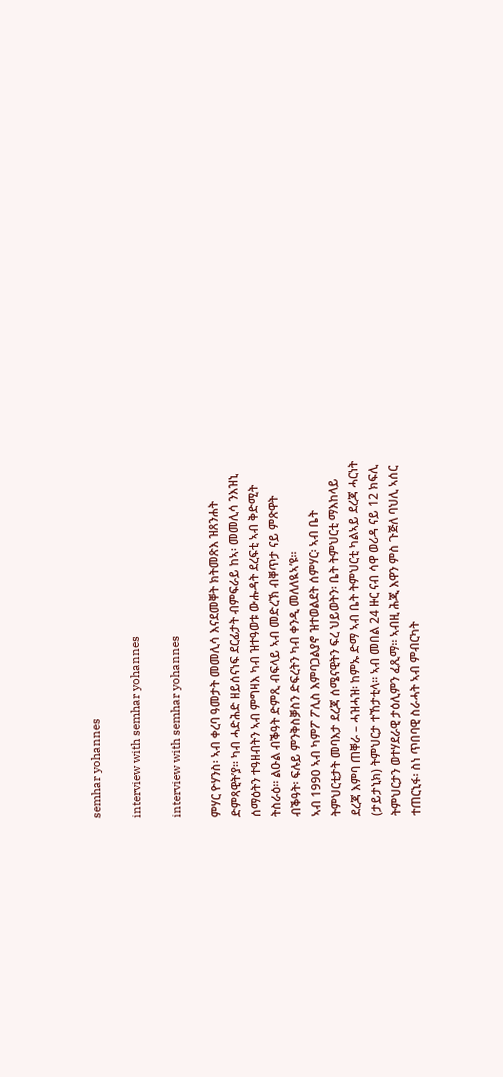semhar yohannes

interview with semhar yohannes

interview with semhar yohannes

ምሃር ዮሃንስ፡ ኣብ ቀረባ ዓመታት መመሊሳ እናደመቐት ክትመጽእ ዝጸንሐት
ድምጻዊት’ያ። ካብ ሓድሕድ ዘይሰናነፍ ደርፊታት ብምፍራይ ከኣ፡ መመሊሳ ንእዝኒ
ሰማዕትን ተዓዘብትን ኣብ ምግዛእ ካብ ዝተዓወቱ ውሑዳት ደረፍቲ ኣብ ቅድሚት
ትስራዕ። ልዑል ብቕዓት ድምጺ ብፍላይ ኣብ መድረኽ ብቐጥታ ናይ ምጽዋት
ብቕዓት፡ ፍሉይ ምንቅስቓስን ድፍረትን ካብ ቀንዲ መለለዪኣ’ዩ።
ኣብ 1990 ኣብ ካምፖ ፖሊስ እምባጋልያኖ ዝተወልደት ሰምሃር፡ ኣብ ቤት
ትምህርቲታት መባእታ ደረጃ ሰሜናዊትን ፍረ ህይወትን፡ ቤት ትምህርቲ ማእከላይ
ደረጃ እምባ ጠቐራ – ሓዝሓዝ፡ ከምኡ ድማ ኣብ ቤት ትምህርቲ ካልኣይ ደረጃ ሓርነት
(ታይታኒክ) ትምህርታ ተኸታቲላ። ኣብ መበል 24 ዙር ናብ ሳዋ ወሪዳ ናይ 12 ክፍሊ
ትምህርታን ወተሃደራዊ ታዕሊምን ፈጺማ። ኣብዚ ሕጂ እዋን ምስ ጉጅለ ባህሊ ኣሰር
ተጠርኒፋ፡ ስነ ጥበባዊ ስራሓት ኣብ ምብርካት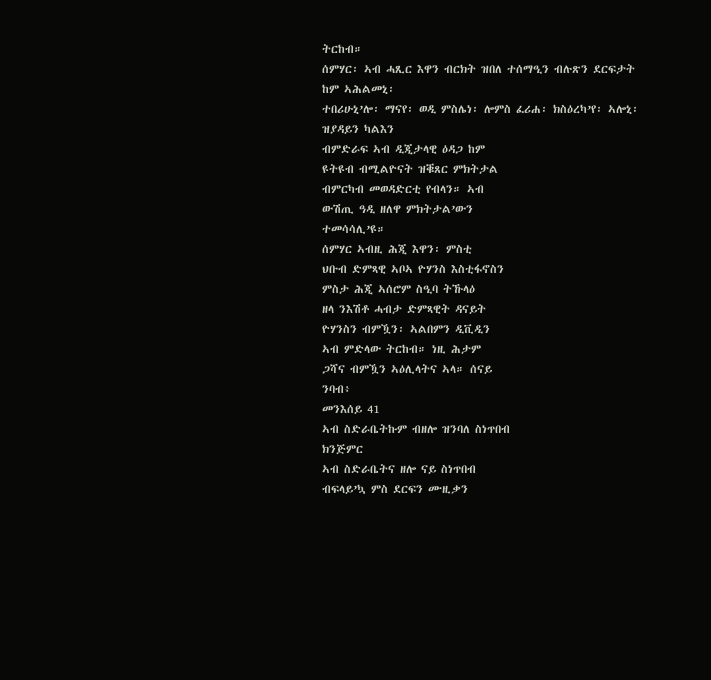ትርከብ።
ሰምሃር፡ ኣብ ሓጺር እዋን ብርክት ዝበለ ተሰማዒን ብሉጽን ደርፍታት ከም ኣሕልመኒ፡
ተበሪሁኒ’ሎ፡ ማናየ፡ ወዲ ምስሌነ፡ ሎምስ ፈሪሐ፡ ክስዕረካ’የ፡ ኣሎኒ፡ ዝያዳይን ካልእን
ብምድራፍ ኣብ ዲጂታላዊ ዕዳጋ ከም
ዩትዩብ ብሚልዮናት ዝቑጸር ምክትታል
ብምርካብ መወዳድርቲ የብላን። ኣብ
ውሽጢ ዓዲ ዘለዋ ምክትታል’ውን
ተመሳሳሊ’ዩ።
ሰምሃር ኣብዚ ሕጂ እዋን፡ ምስቲ
ህቡብ ድምጻዊ ኣቦኣ ዮሃንስ እስቲፋኖስን
ምስታ ሕጂ ኣሰሮም ስዒባ ትኹላዕ
ዘላ ንእሽቶ ሓብታ ድምጻዊት ዳናይት
ዮሃንስን ብምዃን፡ ኣልበምን ዲቪዲን
ኣብ ምድላው ትርከብ። ነዚ ሕታም
ጋሻና ብምዃን ኣዕሊላትና ኣላ። ሰናይ
ንባብ፥
መንእሰይ 41
ኣብ ስድራቤትኩም ብዘሎ ዝንባለ ስነጥበብ
ክንጅምር
ኣብ ስድራቤትና ዘሎ ናይ ስነጥበብ
ብፍላይ’ኳ ምስ ደርፍን ሙዚቃን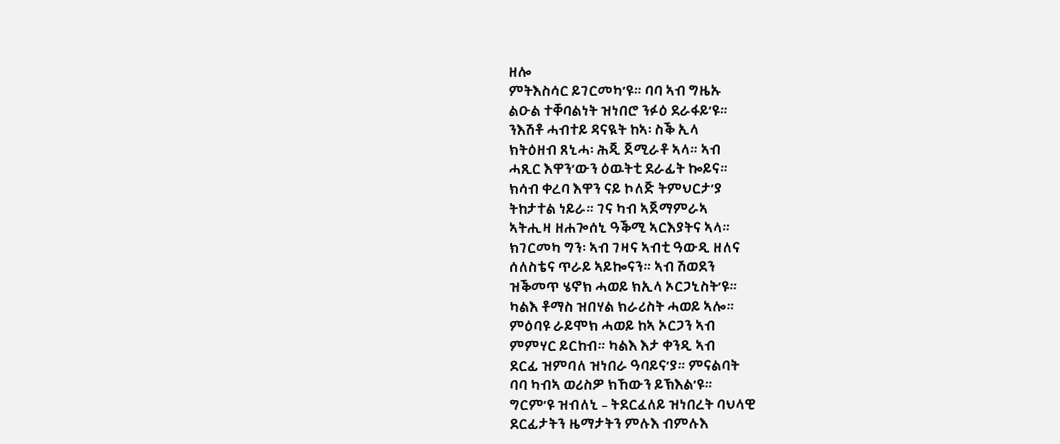ዘሎ
ምትእስሳር ይገርመካ’ዩ። ባባ ኣብ ግዜኡ
ልዑል ተቐባልነት ዝነበሮ ንፉዕ ደራፋይ’ዩ።
ንእሽቶ ሓብተይ ዳናዪት ከኣ፡ ስቕ ኢላ
ክትዕዘብ ጸኒሓ፡ ሕጂ ጀሚራቶ ኣላ። ኣብ
ሓጺር እዋን’ውን ዕዉትቲ ደራፊት ኰይና።
ክሳብ ቀረባ እዋን ናይ ኮለጅ ትምህርታ’ያ
ትከታተል ነይራ። ገና ካብ ኣጀማምራኣ
ኣትሒዛ ዘሐጐሰኒ ዓቕሚ ኣርእያትና ኣላ።
ክገርመካ ግን፡ ኣብ ገዛና ኣብቲ ዓውዲ ዘለና
ሰለስቴና ጥራይ ኣይኰናን። ኣብ ሽወደን
ዝቕመጥ ሄኖክ ሓወይ ክኢላ ኦርጋኒስት’ዩ።
ካልእ ቶማስ ዝበሃል ክራሪስት ሓወይ ኣሎ።
ምዕባዩ ራይሞክ ሓወይ ከኣ ኦርጋን ኣብ
ምምሃር ይርከብ። ካልእ እታ ቀንዲ ኣብ
ደርፊ ዝምባለ ዝነበራ ዓባይና’ያ። ምናልባት
ባባ ካብኣ ወሪስዎ ክኸውን ይኽእል’ዩ።
ግርም’ዩ ዝብለኒ – ትደርፈለይ ዝነበረት ባህላዊ
ደርፊታትን ዜማታትን ምሉእ ብምሉእ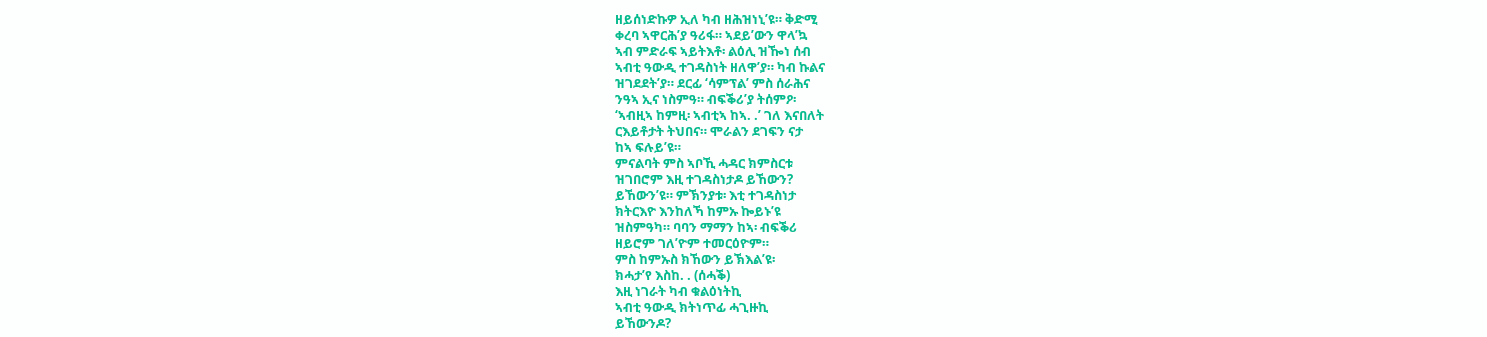ዘይሰነድኩዎ ኢለ ካብ ዘሕዝነኒ’ዩ። ቅድሚ
ቀረባ ኣዋርሕ’ያ ዓሪፋ። ኣደይ’ውን ዋላ’ኳ
ኣብ ምድራፍ ኣይትእቶ፡ ልዕሊ ዝዀነ ሰብ
ኣብቲ ዓውዲ ተገዳስነት ዘለዋ’ያ። ካብ ኩልና
ዝገደደት’ያ። ደርፊ ‘ሳምፕል’ ምስ ሰራሕና
ንዓኣ ኢና ነስምዓ። ብፍቕሪ’ያ ትሰምዖ፡
‘ኣብዚኣ ከምዚ፡ ኣብቲኣ ከኣ. .’ ገለ እናበለት
ርእይቶታት ትህበና። ሞራልን ደገፍን ናታ
ከኣ ፍሉይ’ዩ።
ምናልባት ምስ ኣቦኺ ሓዳር ክምስርቱ
ዝገበሮም እዚ ተገዳስነታዶ ይኸውን?
ይኸውን’ዩ። ምኽንያቱ፡ እቲ ተገዳስነታ
ክትርእዮ እንከለኻ ከምኡ ኰይኑ’ዩ
ዝስምዓካ። ባባን ማማን ከኣ፡ ብፍቕሪ
ዘይሮም ገለ’ዮም ተመርዕዮም።
ምስ ከምኡስ ክኸውን ይኽእል’ዩ፡
ክሓታ’የ እስከ. . (ሰሓቕ)
እዚ ነገራት ካብ ቁልዕነትኪ
ኣብቲ ዓውዲ ክትነጥፊ ሓጊዙኪ
ይኸውንዶ?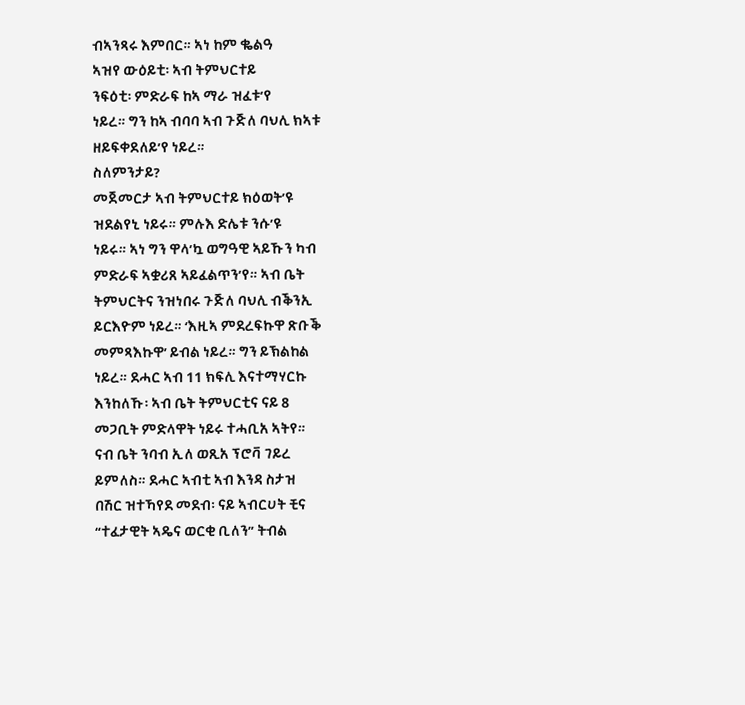ብኣንጻሩ እምበር። ኣነ ከም ቈልዓ
ኣዝየ ውዕይቲ፡ ኣብ ትምህርተይ
ንፍዕቲ፡ ምድራፍ ከኣ ማራ ዝፈቱ’የ
ነይረ። ግን ከኣ ብባባ ኣብ ጉጅለ ባህሊ ክኣቱ
ዘይፍቀደለይ’የ ነይረ።
ስለምንታይ?
መጀመርታ ኣብ ትምህርተይ ክዕወት’ዩ
ዝደልየኒ ነይሩ። ምሉእ ድሌቱ ንሱ’ዩ
ነይሩ። ኣነ ግን ዋላ’ኳ ወግዓዊ ኣይኹን ካብ
ምድራፍ ኣቋሪጸ ኣይፈልጥን’የ። ኣብ ቤት
ትምህርትና ንዝነበሩ ጉጅለ ባህሊ ብቕንኢ
ይርእዮም ነይረ። ‘እዚኣ ምደረፍኩዋ ጽቡቕ
መምጻእኩዋ’ ይብል ነይረ። ግን ይኽልከል
ነይረ። ደሓር ኣብ 11 ክፍሊ እናተማሃርኩ
እንከለኹ፡ ኣብ ቤት ትምህርቲና ናይ 8
መጋቢት ምድላዋት ነይሩ ተሓቢአ ኣትየ።
ናብ ቤት ንባብ ኢለ ወጺአ ፕሮቫ ገይረ
ይምለስ። ደሓር ኣብቲ ኣብ እንዳ ስታዝ
በሽር ዝተኻየደ መደብ፡ ናይ ኣብርሀት ቺና
“ተፈታዊት ኣዴና ወርቂ ቢለን” ትብል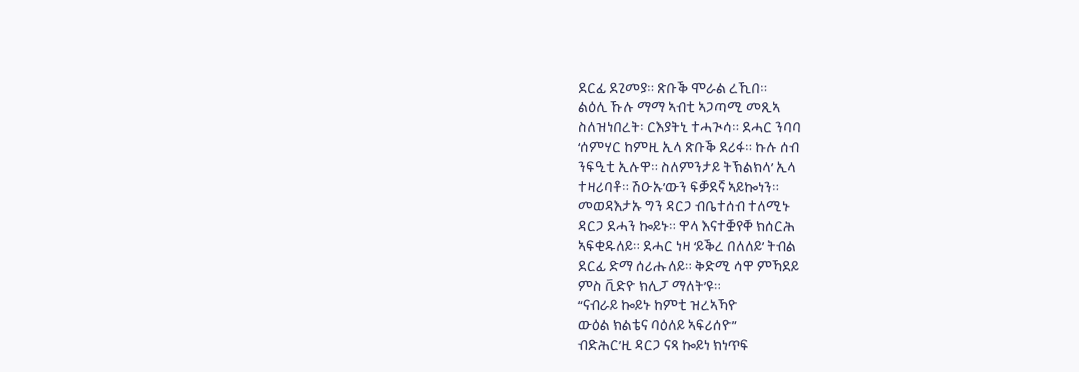ደርፊ ደጊመያ። ጽቡቕ ሞራል ረኺበ።
ልዕሊ ኹሉ ማማ ኣብቲ ኣጋጣሚ መጺኣ
ስለዝነበረት፡ ርእያትኒ ተሓጒሳ። ደሓር ንባባ
‘ሰምሃር ከምዚ ኢላ ጽቡቕ ደሪፋ። ኩሉ ሰብ
ንፍዒቲ ኢሉዋ። ስለምንታይ ትኽልክላ’ ኢላ
ተዛሪባቶ። ሽዑኡ’ውን ፍቓደኛ ኣይኰነን።
መወዳእታኡ ግን ዳርጋ ብቤተሰብ ተለሚኑ
ዳርጋ ደሓን ኰይኑ። ዋላ እናተቛየቐ ክሰርሕ
ኣፍቂዱለይ። ደሓር ነዛ ‘ይቕረ በለለይ’ ትብል
ደርፊ ድማ ሰሪሑለይ። ቅድሚ ሳዋ ምኻደይ
ምስ ቪድዮ ክሊፓ ማለት’ዩ።
“ናብራይ ኰይኑ ከምቲ ዝረኣኻዮ
ውዕል ክልቴና ባዕለይ ኣፍሪሰዮ”
ብድሕር’ዚ ዳርጋ ናጻ ኰይነ ክነጥፍ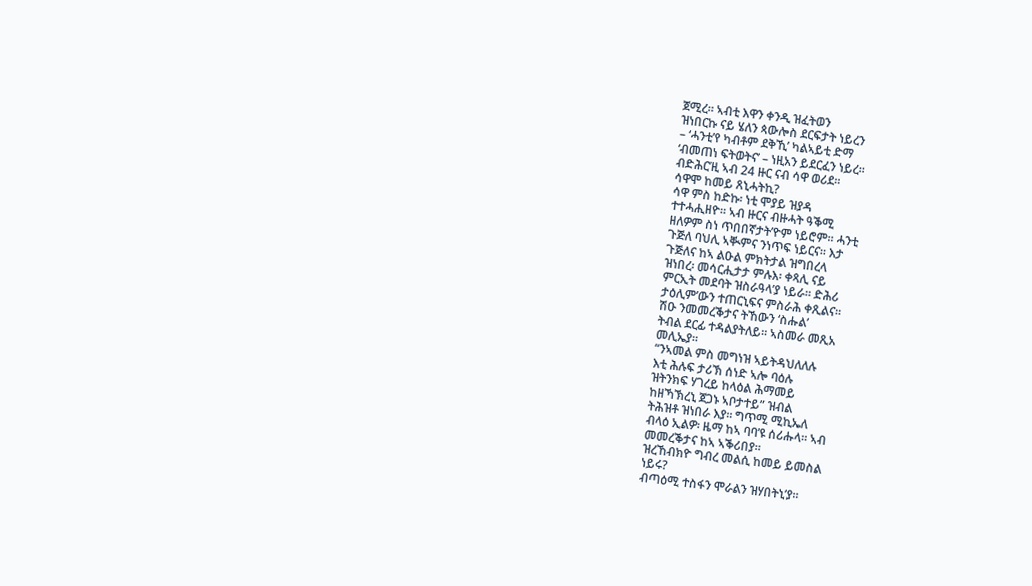ጀሚረ። ኣብቲ እዋን ቀንዲ ዝፈትወን
ዝነበርኩ ናይ ሄለን ጳውሎስ ደርፍታት ነይረን
– ‘ሓንቲ’የ ካብቶም ደቅኺ’ ካልኣይቲ ድማ
‘ብመጠነ ፍትወትና’ – ነዚአን ይደርፈን ነይረ።
ብድሕር’ዚ ኣብ 24 ዙር ናብ ሳዋ ወሪደ።
ሳዋሞ ከመይ ጸኒሓትኪ?
ሳዋ ምስ ከድኩ፡ ነቲ ሞያይ ዝያዳ
ተተሓሒዘዮ። ኣብ ዙርና ብዙሓት ዓቕሚ
ዘለዎም ስነ ጥበበኛታት’ዮም ነይሮም። ሓንቲ
ጉጅለ ባህሊ ኣቚምና ንነጥፍ ነይርና። እታ
ጉጅለና ከኣ ልዑል ምክትታል ዝግበረላ
ዝነበረ፡ መሳርሒታታ ምሉእ፡ ቀጻሊ ናይ
ምርኢት መደባት ዝስራዓላ’ያ ነይራ። ድሕሪ
ታዕሊም’ውን ተጠርኒፍና ምስራሕ ቀጺልና።
ሽዑ ንመመረቕታና ትኸውን ‘ስሑል’
ትብል ደርፊ ተዳልያትለይ። ኣስመራ መጺአ
መሊኤያ።
“ንኣመል ምስ መግነዝ ኣይትዳህለለሉ
እቲ ሕሉፍ ታሪኽ ሰነድ ኣሎ ባዕሉ
ዝትንክፍ ሃገረይ ከላዕል ሕማመይ
ከዘኻኽረኒ ጀጋኑ ኣቦታተይ” ዝብል
ትሕዝቶ ዝነበራ እያ። ግጥሚ ሚኪኤለ
ብላዕ ኢልዎ፡ ዜማ ከኣ ባባ’ዩ ሰሪሑላ። ኣብ
መመረቕታና ከኣ ኣቕሪበያ።
ዝረኸብክዮ ግብረ መልሲ ከመይ ይመስል
ነይሩ?
ብጣዕሚ ተስፋን ሞራልን ዝሃበትኒ’ያ።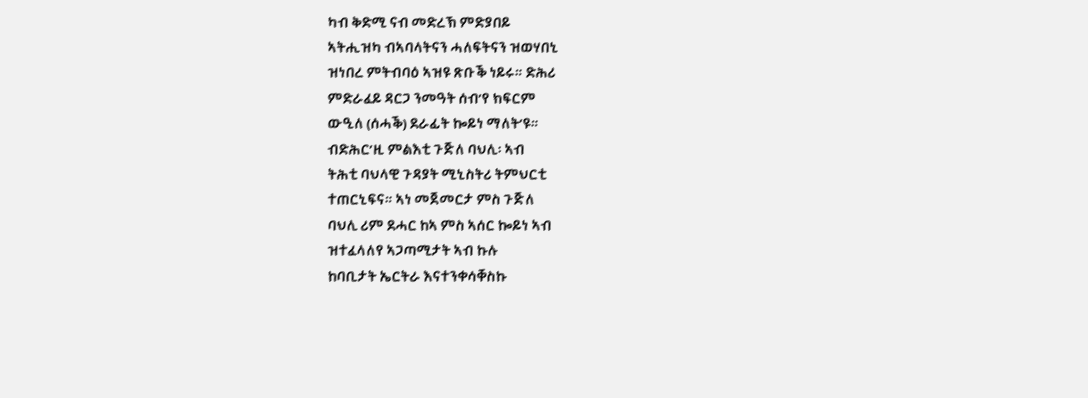ካብ ቅድሚ ናብ መድረኽ ምድያበይ
ኣትሒዝካ ብኣባላትናን ሓለፍትናን ዝወሃበኒ
ዝነበረ ምትብባዕ ኣዝዩ ጽቡቕ ነይሩ። ድሕሪ
ምድራፈይ ዳርጋ ንመዓት ሰብ’የ ክፍርም
ውዒለ (ሰሓቕ) ደራፊት ኰይነ ማለት’ዩ።
ብድሕር’ዚ ምልእቲ ጉጅለ ባህሊ፡ ኣብ
ትሕቲ ባህላዊ ጉዳያት ሚኒስትሪ ትምህርቲ
ተጠርኒፍና። ኣነ መጀመርታ ምስ ጉጅለ
ባህሊ ሪም ደሓር ከኣ ምስ ኣሰር ኰይነ ኣብ
ዝተፈላለየ ኣጋጣሚታት ኣብ ኩሉ
ከባቢታት ኤርትራ እናተንቀሳቐስኩ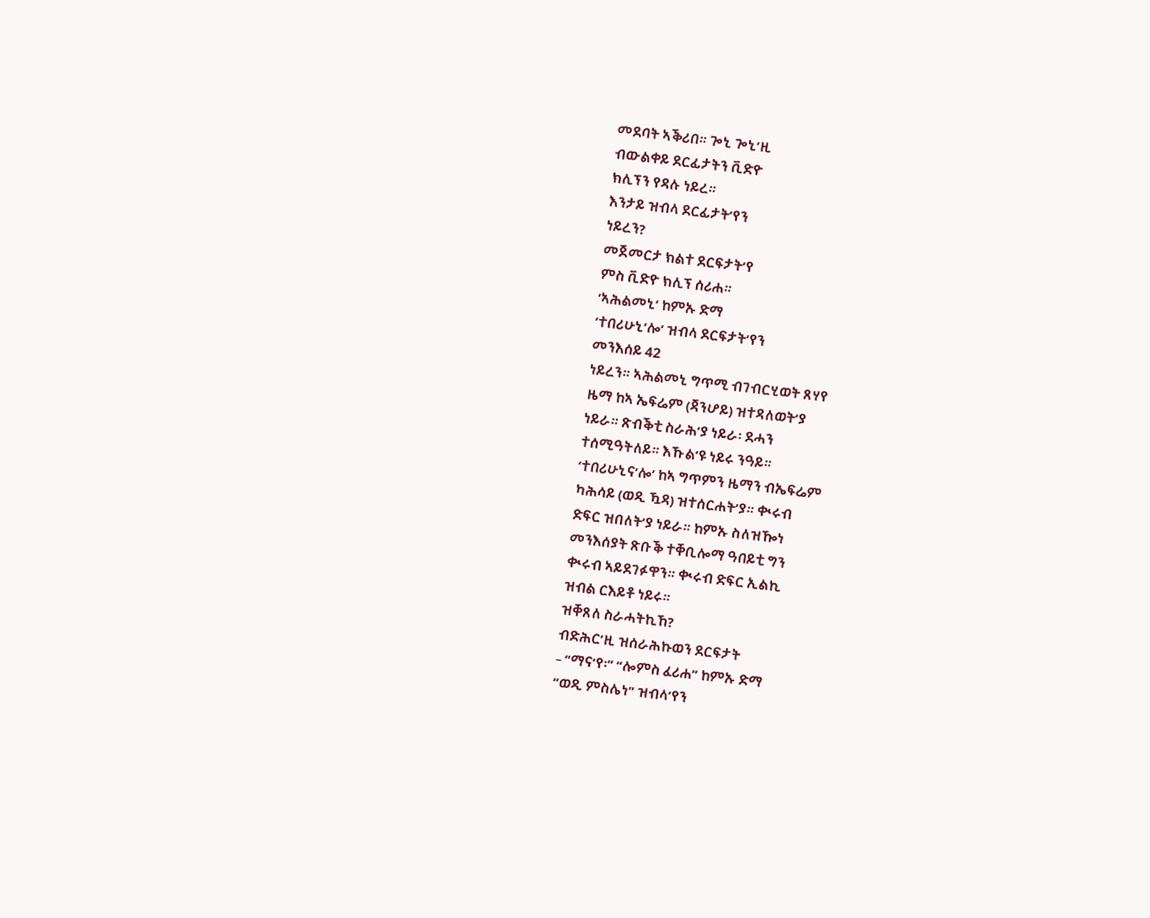መደባት ኣቕሪበ። ጐኒ ጐኒ’ዚ
ብውልቀይ ደርፊታትን ቪድዮ
ክሊፕን የዳሉ ነይረ።
እንታይ ዝብላ ደርፊታት’የን
ነይረን?
መጀመርታ ክልተ ደርፍታት’የ
ምስ ቪድዮ ክሊፕ ሰሪሐ።
‘ኣሕልመኒ’ ከምኡ ድማ
‘ተበሪሁኒ’ሎ’ ዝብላ ደርፍታት’የን
መንእሰይ 42
ነይረን። ኣሕልመኒ ግጥሚ ብገብርሂወት ጸሃየ
ዜማ ከኣ ኤፍሬም (ጃንሆይ) ዝተዳለወት’ያ
ነይራ። ጽብቕቲ ስራሕ’ያ ነይራ፡ ደሓን
ተሰሚዓትለይ። እኹል’ዩ ነይሩ ንዓይ።
‘ተበሪሁኒና’ሎ’ ከኣ ግጥምን ዜማን ብኤፍሬም
ካሕሳይ (ወዲ ዃዳ) ዝተሰርሐት’ያ። ቊሩብ
ድፍር ዝበለት’ያ ነይራ። ከምኡ ስለዝዀነ
መንእሰያት ጽቡቕ ተቐቢሎማ ዓበይቲ ግን
ቊሩብ ኣይደገፉዋን። ቊሩብ ድፍር ኢልኪ
ዝብል ርእይቶ ነይሩ።
ዝቐጸለ ስራሓትኪኸ?
ብድሕር’ዚ ዝሰራሕኩወን ደርፍታት
– “ማና’የ፡” “ሎምስ ፈሪሐ” ከምኡ ድማ
“ወዲ ምስሌነ” ዝብላ’የን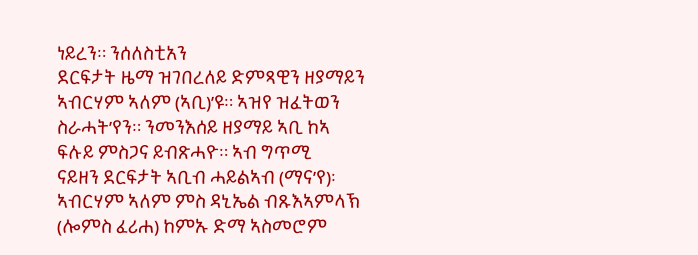ነይረን። ንሰለስቲአን
ደርፍታት ዜማ ዝገበረለይ ድምጻዊን ዘያማይን
ኣብርሃም ኣለም (ኣቢ)’ዩ። ኣዝየ ዝፈትወን
ስራሓት’የን። ንመንእሰይ ዘያማይ ኣቢ ከኣ
ፍሉይ ምስጋና ይብጽሓዮ። ኣብ ግጥሚ
ናይዘን ደርፍታት ኣቢብ ሓይልኣብ (ማና’የ)፡
ኣብርሃም ኣለም ምስ ዳኒኤል ብጹእኣምላኽ
(ሎምስ ፈሪሐ) ከምኡ ድማ ኣስመሮም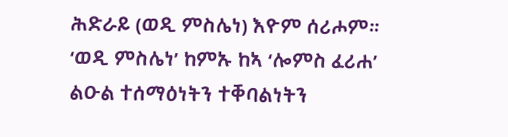ሕድራይ (ወዲ ምስሌነ) እዮም ሰሪሖም።
‘ወዲ ምስሌነ’ ከምኡ ከኣ ‘ሎምስ ፈሪሐ’
ልዑል ተሰማዕነትን ተቐባልነትን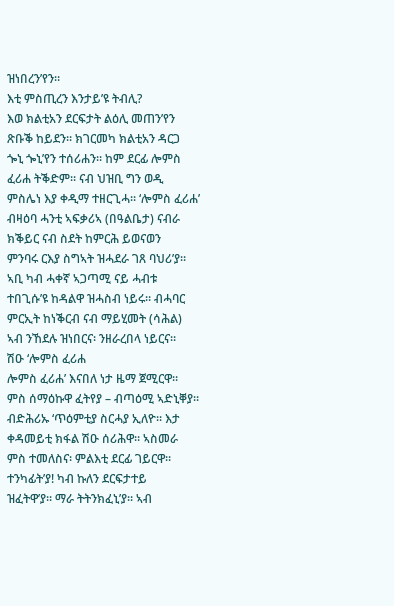ዝነበረን’የን።
እቲ ምስጢረን እንታይ’ዩ ትብሊ?
እወ ክልቲአን ደርፍታት ልዕሊ መጠን’የን
ጽቡቕ ከይደን። ክገርመካ ክልቲአን ዳርጋ
ጐኒ ጐኒ’የን ተሰሪሐን። ከም ደርፊ ሎምስ
ፈሪሐ ትቕድም። ናብ ህዝቢ ግን ወዲ
ምስሌነ እያ ቀዲማ ተዘርጊሓ። ‘ሎምስ ፈሪሐ’
ብዛዕባ ሓንቲ ኣፍቃሪኣ (በዓልቤታ) ናብራ
ክቕይር ናብ ስደት ከምርሕ ይወናወን
ምንባሩ ርእያ ስግኣት ዝሓደራ ገጸ ባህሪ’ያ።
ኣቢ ካብ ሓቀኛ ኣጋጣሚ ናይ ሓብቱ
ተበጊሱ’ዩ ከዳልዋ ዝሓስብ ነይሩ። ብሓባር
ምርኢት ከነቕርብ ናብ ማይሂመት (ሳሕል)
ኣብ ንኸደሉ ዝነበርና፡ ንዘራረበላ ነይርና።
ሽዑ ‘ሎምስ ፈሪሐ
ሎምስ ፈሪሐ’ እናበለ ነታ ዜማ ጀሚርዋ።
ምስ ሰማዕኩዋ ፈትየያ – ብጣዕሚ ኣድኒቐያ።
ብድሕሪኡ ‘ጥዕምቲያ ስርሓያ ኢለዮ። እታ
ቀዳመይቲ ክፋል ሽዑ ሰሪሕዋ። ኣስመራ
ምስ ተመለስና፡ ምልእቲ ደርፊ ገይርዋ።
ተንካፊት’ያ! ካብ ኩለን ደርፍታተይ
ዝፈትዋ’ያ። ማራ ትትንክፈኒ’ያ። ኣብ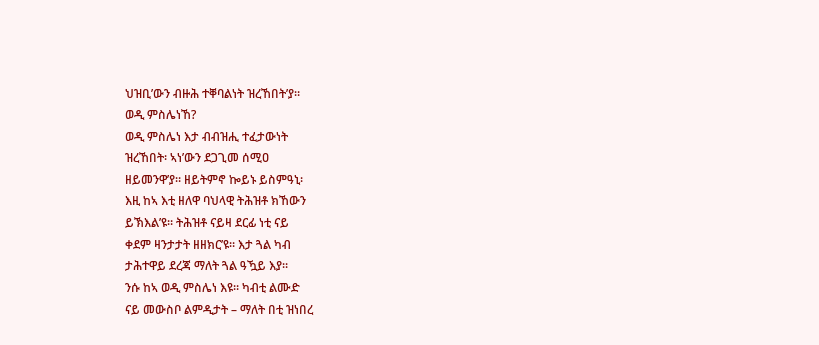ህዝቢ’ውን ብዙሕ ተቐባልነት ዝረኸበት’ያ።
ወዲ ምስሌነኸ?
ወዲ ምስሌነ እታ ብብዝሒ ተፈታውነት
ዝረኸበት፡ ኣነ’ውን ደጋጊመ ሰሚዐ
ዘይመንዋ’ያ። ዘይትምኖ ኰይኑ ይስምዓኒ፡
እዚ ከኣ እቲ ዘለዋ ባህላዊ ትሕዝቶ ክኸውን
ይኽእል’ዩ። ትሕዝቶ ናይዛ ደርፊ ነቲ ናይ
ቀደም ዛንታታት ዘዘክር’ዩ። እታ ጓል ካብ
ታሕተዋይ ደረጃ ማለት ጓል ዓዃይ እያ።
ንሱ ከኣ ወዲ ምስሌነ እዩ። ካብቲ ልሙድ
ናይ መውስቦ ልምዲታት – ማለት በቲ ዝነበረ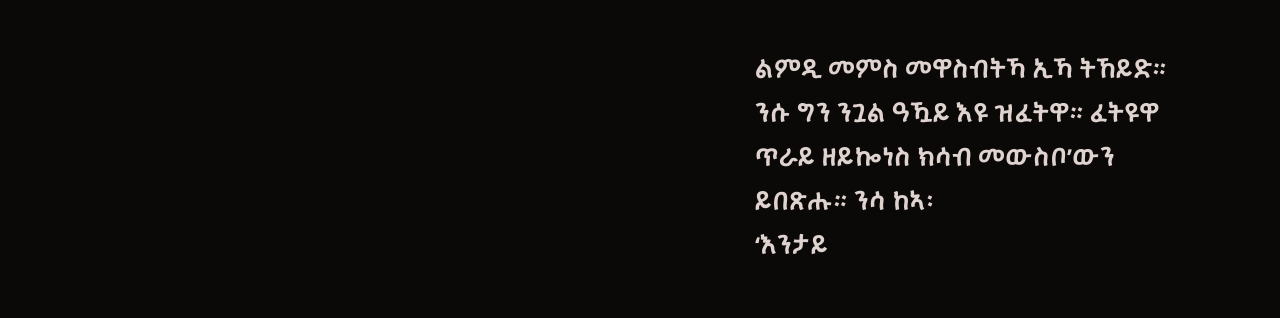ልምዲ መምስ መዋስብትኻ ኢኻ ትኸይድ።
ንሱ ግን ንጓል ዓዃይ እዩ ዝፈትዋ። ፈትዩዋ
ጥራይ ዘይኰነስ ክሳብ መውስቦ’ውን
ይበጽሑ። ንሳ ከኣ፡
‘እንታይ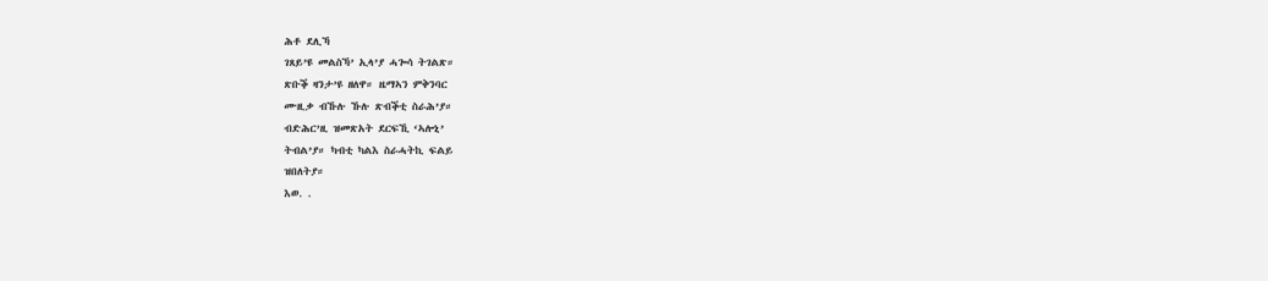ሕቶ ደሊኻ
ገጸይ’ዩ መልስኻ’ ኢላ’ያ ሓጐሳ ትገልጽ።
ጽቡቕ ዛንታ’ዩ ዘለዋ። ዜማኣን ምቅንባር
ሙዚቃ ብኹሉ ኹሉ ጽብቕቲ ስራሕ’ያ።
ብድሕር’ዚ ዝመጽአት ደርፍኺ ‘ኣሎኒ’
ትብል’ያ። ካብቲ ካልእ ስራሓትኪ ፍልይ
ዝበለትያ።
እወ. .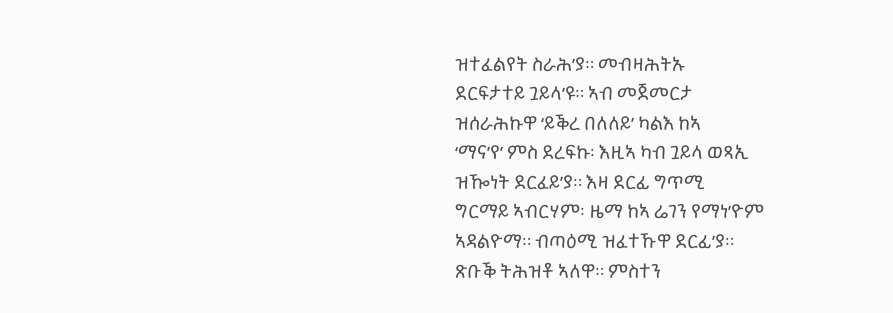ዝተፈልየት ስራሕ’ያ። መብዛሕትኡ
ደርፍታተይ ጓይላ’ዩ። ኣብ መጀመርታ
ዝሰራሕኩዋ ‘ይቕረ በለለይ’ ካልእ ከኣ
‘ማና’የ’ ምስ ደረፍኩ፡ እዚኣ ካብ ጓይላ ወጻኢ
ዝዀነት ደርፈይ’ያ። እዛ ደርፊ ግጥሚ
ግርማይ ኣብርሃም፡ ዜማ ከኣ ሬገን የማነ’ዮም
ኣዳልዮማ። ብጣዕሚ ዝፈተኹዋ ደርፊ’ያ።
ጽቡቕ ትሕዝቶ ኣለዋ። ምስተን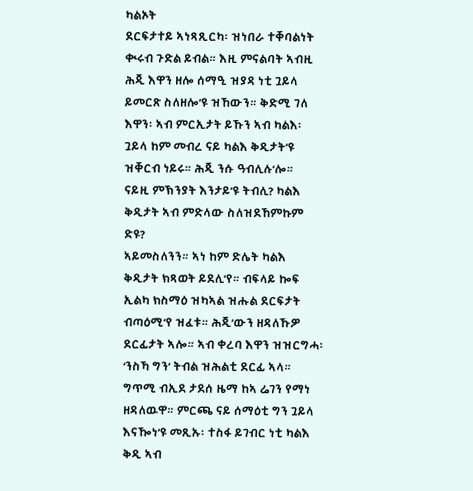ካልኦት
ደርፍታተይ ኣነጻጺርካ፡ ዝነበራ ተቐባልነት
ቊሩብ ጉድል ይብል። እዚ ምናልባት ኣብዚ
ሕጂ እዋን ዘሎ ሰማዒ ዝያዳ ነቲ ጓይላ
ይመርጽ ስለዘሎ’ዩ ዝኸውን። ቅድሚ ገለ
እዋን፡ ኣብ ምርኢታት ይኹን ኣብ ካልእ፡
ጓይላ ከም መብረ ናይ ካልእ ቅዲታት’ዩ
ዝቐርብ ነይሩ። ሕጂ ንሱ ዓብሊሉ’ሎ።
ናይዚ ምኽንያት እንታይ’ዩ ትብሊ? ካልእ
ቅዲታት ኣብ ምድላው ስለዝደኸምኩም
ድዩ?
ኣይመስለንን። ኣነ ከም ድሌት ካልእ
ቅዲታት ክጻወት ይደሊ’የ። ብፍላይ ኰፍ
ኢልካ ክስማዕ ዝካኣል ዝሑል ደርፍታት
ብጣዕሚ’የ ዝፈቱ። ሕጂ’ውን ዘዳለኹዎ
ደርፊታት ኣሎ። ኣብ ቀረባ እዋን ዝዝርግሓ፡
‘ንስኻ ግን’ ትብል ዝሕልቲ ደርፊ ኣላ።
ግጥሚ ብኢደ ታደሰ ዜማ ከኣ ሬገን የማነ
ዘዳለዉዋ። ምርጫ ናይ ሰማዕቲ ግን ጓይላ
እናዀነ’ዩ መጺኡ፡ ተስፋ ይገብር ነቲ ካልእ
ቅዲ ኣብ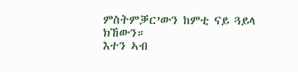ምስትምቓር’ውን ከምቲ ናይ ጓይላ
ክኸውን።
እተን ኣብ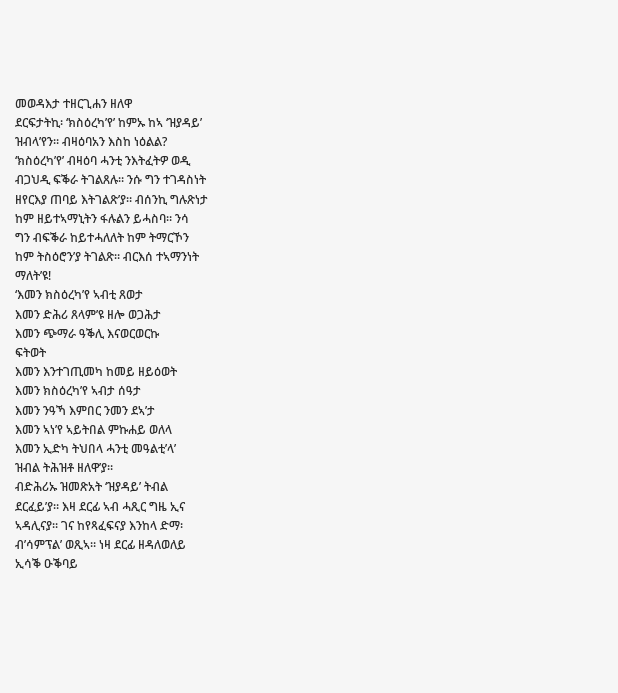መወዳእታ ተዘርጊሐን ዘለዋ
ደርፍታትኪ፡ ‘ክስዕረካ’የ’ ከምኡ ከኣ ‘ዝያዳይ’
ዝብላ’የን። ብዛዕባአን እስከ ነዕልል?
‘ክስዕረካ’የ’ ብዛዕባ ሓንቲ ንእትፈትዎ ወዲ
ብጋህዲ ፍቕራ ትገልጸሉ። ንሱ ግን ተገዳስነት
ዘየርእያ ጠባይ እትገልጽ’ያ። ብሰንኪ ግሉጽነታ
ከም ዘይተኣማኒትን ፋሉልን ይሓስባ። ንሳ
ግን ብፍቕራ ከይተሓለለት ከም ትማርኾን
ከም ትስዕሮን’ያ ትገልጽ። ብርእሰ ተኣማንነት
ማለት’ዩ!
‘እመን ክስዕረካ’የ ኣብቲ ጸወታ
እመን ድሕሪ ጸላም’ዩ ዘሎ ወጋሕታ
እመን ጭማራ ዓቕሊ እናወርወርኩ
ፍትወት
እመን እንተገጢመካ ከመይ ዘይዕወት
እመን ክስዕረካ’የ ኣብታ ሰዓታ
እመን ንዓኻ እምበር ንመን ደኣ’ታ
እመን ኣነ’የ ኣይትበል ምኩሐይ ወለላ
እመን ኢድካ ትህበላ ሓንቲ መዓልቲ’ላ’
ዝብል ትሕዝቶ ዘለዋ’ያ።
ብድሕሪኡ ዝመጽአት ‘ዝያዳይ’ ትብል
ደርፈይ’ያ። እዛ ደርፊ ኣብ ሓጺር ግዜ ኢና
ኣዳሊናያ። ገና ከየጻፈፍናያ እንከላ ድማ፡
ብ’ሳምፕል’ ወጺኣ። ነዛ ደርፊ ዘዳለወለይ
ኢሳቕ ዑቕባይ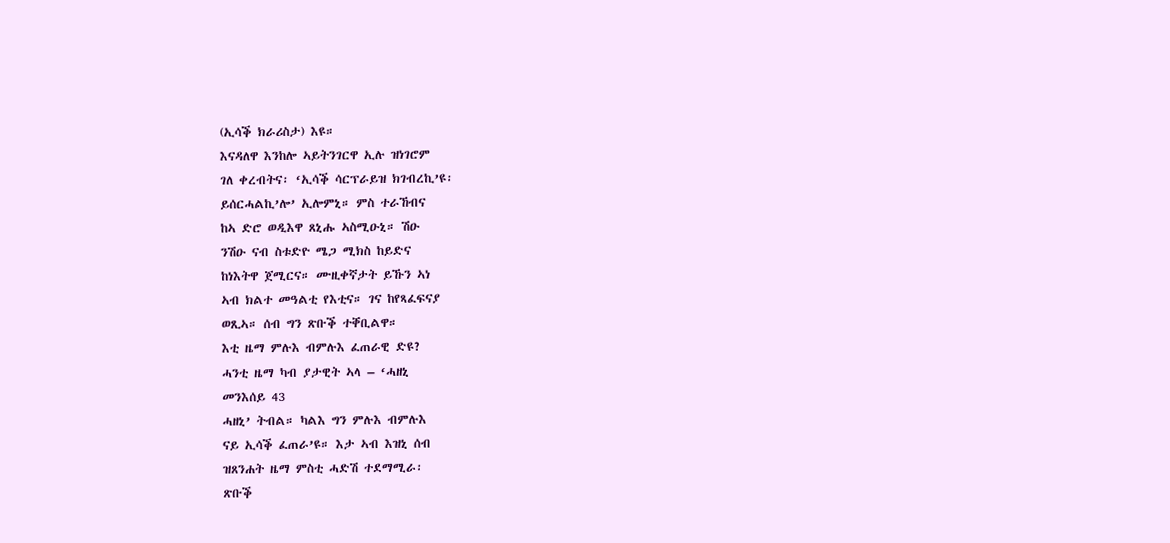(ኢሳቕ ክራሪስታ) እዩ።
እናዳለዋ እንከሎ ኣይትንገርዋ ኢሉ ዝነገሮም
ገለ ቀረብትና፡ ‘ኢሳቕ ሳርፕራይዝ ክገብረኪ’ዩ፡
ይሰርሓልኪ’ሎ’ ኢሎምኒ። ምስ ተራኸብና
ከኣ ድሮ ወዲእዋ ጸኒሑ ኣስሚዑኒ። ሽዑ
ንሽዑ ናብ ስቱድዮ ሜጋ ሚክስ ከይድና
ከነእትዋ ጀሚርና። ሙዚቀኛታት ይኹን ኣነ
ኣብ ክልተ መዓልቲ የእቲና። ገና ከየጻፈፍናያ
ወጺኣ። ሰብ ግን ጽቡቕ ተቐቢልዋ።
እቲ ዜማ ምሉእ ብምሉእ ፈጠራዊ ድዩ?
ሓንቲ ዜማ ካብ ያታዊት ኣላ – ‘ሓዘኒ
መንእሰይ 43
ሓዘኒ’ ትብል። ካልእ ግን ምሉእ ብምሉእ
ናይ ኢሳቕ ፈጠራ’ዩ። እታ ኣብ እዝኒ ሰብ
ዝጸንሐት ዜማ ምስቲ ሓድሽ ተደማሚራ፡
ጽቡቕ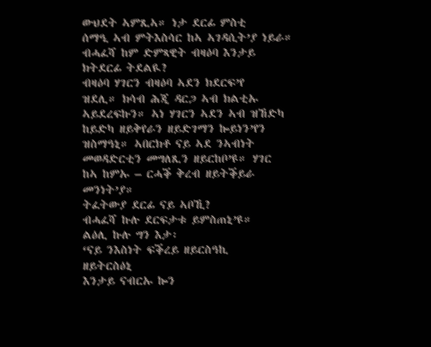ውህደት ኣምጺኣ። ነታ ደርፊ ምስቲ
ሰማዒ ኣብ ምትእስሳር ከኣ ኣገዳሲት’ያ ነይራ።
ብሓፈሻ ከም ድምጻዊት ብዛዕባ እንታይ
ክትደርፊ ትደልዪ?
ብዛዕባ ሃገርን ብዛዕባ ኣደን ክደርፍ’የ
ዝደሊ። ክሳብ ሕጂ ዳርጋ ኣብ ክልቲኡ
ኣይደረፍኩን። ኣነ ሃገርን ኣደን ኣብ ዝኸድካ
ከይድካ ዘይቅየራን ዘይድገማን ኰይነን’የን
ዝስማዓኒ። ኣበርክቶ ናይ ኣደ ንኣብነት
መወዳድርቲን መግለጺን ዘይርከቦ’ዩ። ሃገር
ከኣ ከምኡ – ርሓቕ ቅረብ ዘይትቕይራ
መንነት’ያ።
ትፈትውያ ደርፊ ናይ ኣቦኺ?
ብሓፈሻ ኩሉ ደርፍታቱ ይምስጠኒ’ዩ።
ልዕሊ ኩሉ ግን እታ፡
‘ናይ ንእስነት ፍቕረይ ዘይርስዓኪ
ዘይትርስዕኒ
እንታይ ናብርኡ ኰን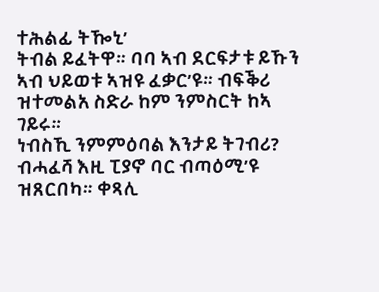ተሕልፊ ትዀኒ’
ትብል ይፈትዋ። ባባ ኣብ ደርፍታቱ ይኹን
ኣብ ህይወቱ ኣዝዩ ፈቃር’ዩ። ብፍቕሪ
ዝተመልአ ስድራ ከም ንምስርት ከኣ ገይሩ።
ነብስኺ ንምምዕባል እንታይ ትገብሪ?
ብሓፈሻ እዚ ፒያኖ ባር ብጣዕሚ’ዩ
ዝጸርበካ። ቀጻሊ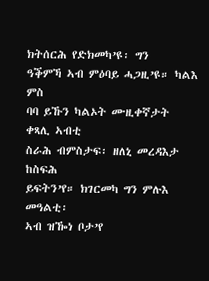ክትሰርሕ የድክመካ’ዩ፡ ግን
ዓቕምኻ ኣብ ምዕባይ ሓጋዚ’ዩ። ካልእ ምስ
ባባ ይኹን ካልኦት ሙዚቀኛታት ቀጻሊ ኣብቲ
ስራሕ ብምስታፍ፡ ዘለኒ መረዳእታ ከስፍሕ
ይፍትን’የ። ክገርመካ ግን ምሉእ መዓልቲ፡
ኣብ ዝዀነ ቦታ’የ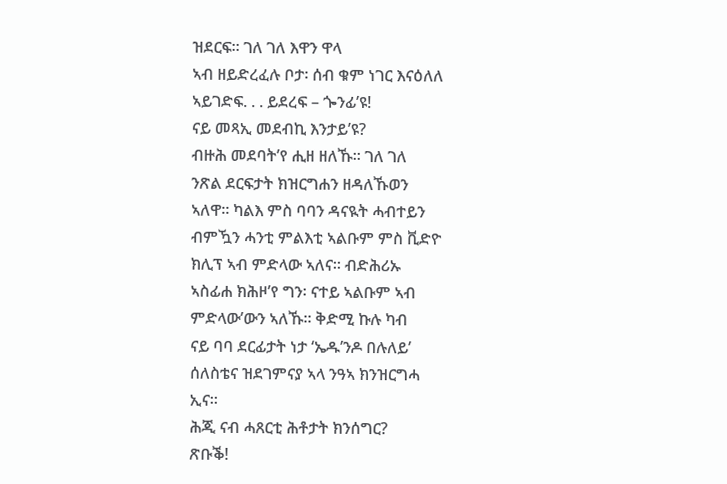ዝደርፍ። ገለ ገለ እዋን ዋላ
ኣብ ዘይድረፈሉ ቦታ፡ ሰብ ቁም ነገር እናዕለለ
ኣይገድፍ. . . ይደረፍ – ጐንፊ’ዩ!
ናይ መጻኢ መደብኪ እንታይ’ዩ?
ብዙሕ መደባት’የ ሒዘ ዘለኹ። ገለ ገለ
ንጽል ደርፍታት ክዝርግሐን ዘዳለኹወን
ኣለዋ። ካልእ ምስ ባባን ዳናዪት ሓብተይን
ብምዃን ሓንቲ ምልእቲ ኣልቡም ምስ ቪድዮ
ክሊፕ ኣብ ምድላው ኣለና። ብድሕሪኡ
ኣስፊሐ ክሕዞ’የ ግን፡ ናተይ ኣልቡም ኣብ
ምድላው’ውን ኣለኹ። ቅድሚ ኩሉ ካብ
ናይ ባባ ደርፊታት ነታ ‘ኤዱ’ንዶ በሉለይ’
ሰለስቴና ዝደገምናያ ኣላ ንዓኣ ክንዝርግሓ
ኢና።
ሕጂ ናብ ሓጸርቲ ሕቶታት ክንሰግር?
ጽቡቕ!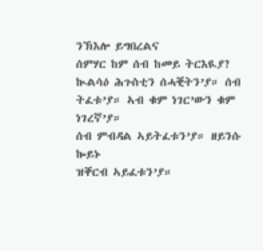ንኽእሎ ይግበረልና
ሰምሃር ከም ሰብ ከመይ ትርእዪያ?
ኲልሳዕ ሕጉስቲን ሰሓቒትን’ያ። ሰብ
ትፈቱ’ያ። ኣብ ቁም ነገር’ውን ቁም ነገረኛ’ያ።
ሰብ ምብዳል ኣይትፈቱን’ያ። ዘይንሱ ኰይኑ
ዝቐርብ ኣይፈቱን’ያ።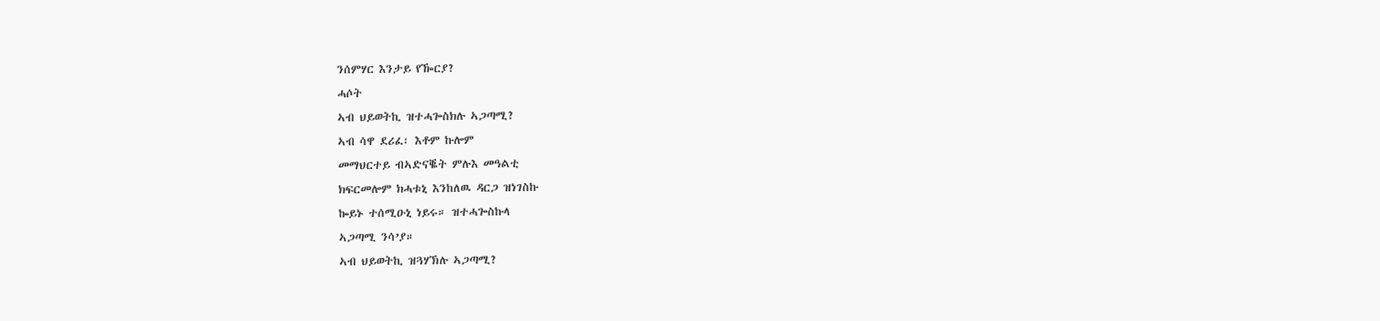ንሰምሃር እንታይ የዀርያ?
ሓሶት
ኣብ ህይወትኪ ዝተሓጐስክሉ ኣጋጣሚ?
ኣብ ሳዋ ደሪፈ፡ እቶም ኩሎም
መማህርተይ ብኣድናቘት ምሉእ መዓልቲ
ክፍርመሎም ክሓቱኒ እንከለዉ ዳርጋ ዝነገስኩ
ኰይኑ ተሰሚዑኒ ነይሩ። ዝተሓጐስኩላ
ኣጋጣሚ ንሳ’ያ።
ኣብ ህይወትኪ ዝጓሃኽሉ ኣጋጣሚ?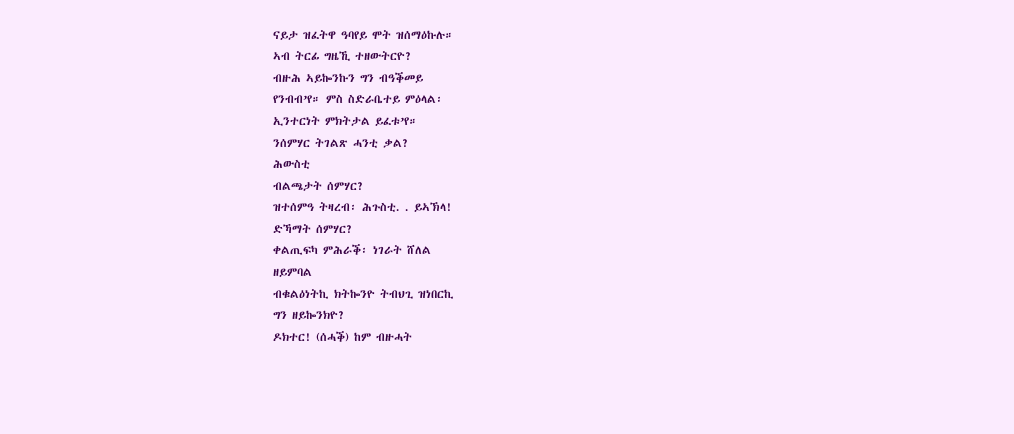ናይታ ዝፈትዋ ዓባየይ ሞት ዝሰማዕኩሉ።
ኣብ ትርፊ ግዜኺ ተዘውትርዮ?
ብዙሕ ኣይኰንኩን ግን ብዓቕመይ
የንብብ’የ። ምስ ስድራቤተይ ምዕላል፡
ኢንተርነት ምክትታል ይፈቱ’የ።
ንሰምሃር ትገልጽ ሓንቲ ቃል?
ሕውስቲ
ብልጫታት ሰምሃር?
ዝተሰምዓ ትዛረብ፡ ሕጉስቲ. . ይኣኽላ!
ድኻማት ሰምሃር?
ቀልጢፍካ ምሕራቕ፡ ነገራት ሸለል
ዘይምባል
ብቁልዕነትኪ ክትኰንዮ ትብህጊ ዝነበርኪ
ግን ዘይኰንክዮ?
ዶክተር! (ሰሓቕ) ከም ብዙሓት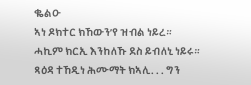ቈልዑ
ኣነ ዶክተር ክኸውን’የ ዝብል ነይረ።
ሓኪም ክርኢ እንከለኹ ደስ ይብለኒ ነይሩ።
ጻዕዳ ተኸዲነ ሕሙማት ክኣሊ. . . ግን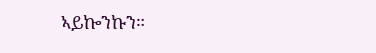ኣይኰንኩን።